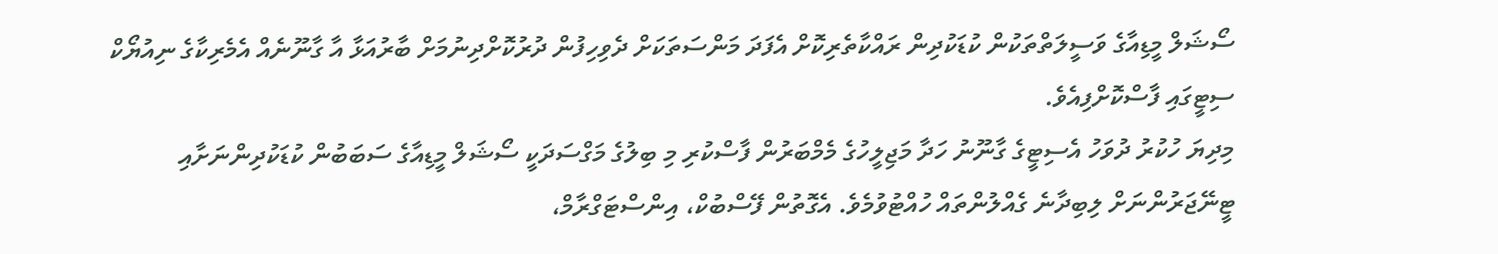ސޯޝަލް މީޑިއާގެ ވަސީލަތްތަކުން ކުޑަކުދިން ރައްކާތެރިކޮށް އެފަދަ މަންސަތަކަށް ދެވިހިފުން ދުރުކޮށްދިނުމަށް ބާރުއަޅާ އާ ގާނޫނެއް އެމެރިކާގެ ނިއުޔޯކް ސިޓީގައި ފާސްކޮށްފިއެވެ.
މިދިޔަ ހުކުރު ދުވަހު އެސިޓީގެ ގާނޫނު ހަދާ މަޖިލީހުގެ މެމްބަރުން ފާސްކުރި މި ބިލުގެ މަގްސަދަކީ ސޯޝަލް މީޑިއާގެ ސަބަބުން ކުޑަކުދިންނަށާއި ޓީނޭޖަރުންނަށް ލިބިދާނެ ގެއްލުންތައް ހުއްޓުވުމެވެ. އެގޮތުން ފޭސްބުކް، އިންސްޓަގްރާމް،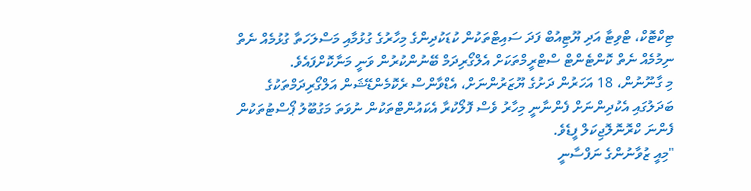ޓިކްޓޮކް، ޓްވިޓާ އަދި ޔޫޓިއުބް ފަދަ ސައިޓްތަކުން ކުޑަކުދިންގެ މިހާރުގެ ގުޅުމާއި މަސްލަހަތާ ގުޅުމެއް ނެތް ނިމުމެއް ނެތް ކޮންޓެންޓް ސްޓްރީމްތަކަށް އެލްގޯރިދަމް ބޭނުންކުރުން ވަނީ މަނާކޮށްފައެވެ.
މި ގާނޫނުން، 18 އަހަރުން ދަށުގެ ޔޫޒަރުންނަށް، އެޑްވާންސް ރެކޮމެންޑޭޝަން އަލްގޯރިދަމްތަކުގެ ބަދަލުގައި އެކުދިންނަށް ފެންނާނީ މިހާރު ވެސް ފޮލޯކުރާ އެކައުންޓްތަކުން ނުވަތަ މަގުބޫލު ޕޯސްޓުތަކުން ފެންނަ ކްރޮނޮލޮޖިކަލް ފީޑެވެ.
"މިއީ ޒުވާނުންގެ ނަފްސާނީ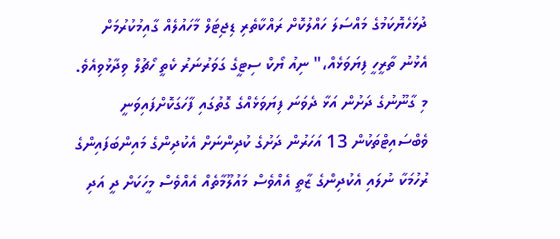ދުޅަހެޔޮކަމުގެ މައްސަލަ ހައްލުކޮށް ރައްކާތެރި ޑިޖިޓަލް މާހައުލެއް ގާއިމުކުރުމަށް އެޅުނު ތާރީހީ ފިޔަވަޅެއް،" ނިއު ޔޯކް ސިޓީގެ ގަވަރުނަރު ކެތީ ހޯޗުލް ވިދާޅުވިއެވެ.
މި ގާނޫނުގެ ދަށުން އަޅާ ދެވަނަ ފިޔަވަޅެއްގެ ގޮތުގައި ފާހަގަކޮށްފައިވަނީ ވެބްސައިޓްތަކުން 13 އަހަރުން ދަށުގެ ކުދިންނަށް އެކުދިންގެ މައިންބަފައިންގެ ރުހުމަކާ ނުލައި އެކުދިންގެ ޒާތީ އެއްވެސް މައުލޫމާތެއް އެއްވެސް މީހަކަށް ދީ އަދި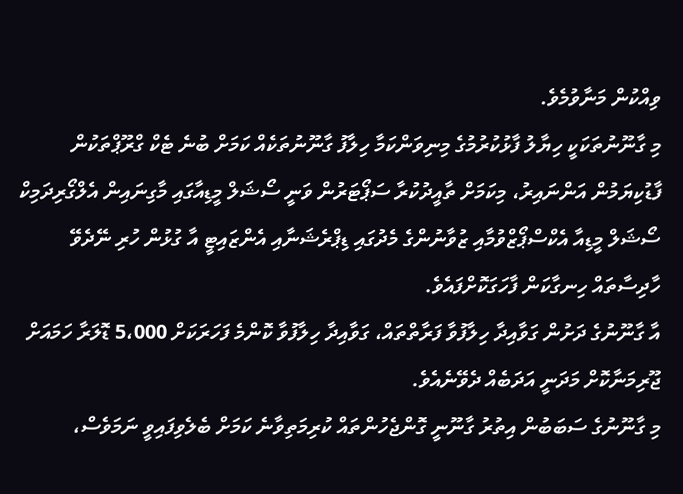ވިއްކުން މަނާވުމެވެ.
މި ގާނޫނުތަކަކީ ހިޔާލު ފާޅުކުރުމުގެ މިނިވަންކަމާ ހިލާފު ގާނޫނުތަކެއް ކަމަށް ބުނެ ޓެކް ގްރޫޕްތަކުން ފާޑުކިޔަމުން އަންނައިރު، މިކަމަށް ތާއީދުކުރާ ސަޕޯޓަރުން ވަނީ ސޯޝަލް މީޑިއާގައި މާގިނައިން އެލްގޯރިދަމިކް ސޯޝަލް މީޑިއާ އެކްސްޕޯޒްވުމާއި ޒުވާނުންގެ މެދުގައި ޑިޕްރެޝަނާއި އެންޒައިޓީ އާ ގުޅުން ހުރި ނޭދެވޭ ހާދިސާތައް ހިނގާކަން ފާހަގަކޮށްފައެވެ.
އާ ގާނޫނުގެ ދަށުން ގަވާއިދާ ހިލާފުވާ ފަރާތްތައް، ގަވާއިދާ ހިލާފުވާ ކޮންމެ ފަހަރަކަށް 5،000 ޑޮލަރާ ހަމައަށް ޖޫރިމަނާކޮށް މަދަނީ އަދަބެއް ދެވޭނެއެވެ.
މި ގާނޫނުގެ ސަބަބުން އިތުރު ގާނޫނީ ގޮންޖެހުންތައް ކުރިމަތިވާނެ ކަމަށް ބެލެވިފައިވީ ނަމަވެސް،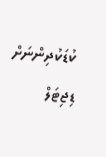ކުޑަކުދިންނަށް ޑިޖިޓަލް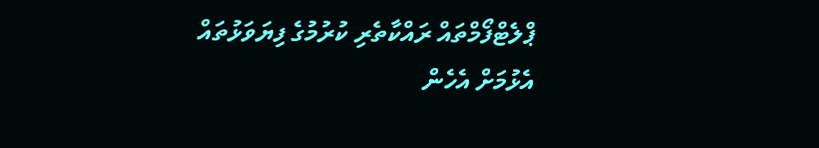ޕްލެޓްފޯމްތައް ރައްކާތެރި ކުރުމުގެ ފިޔަވަޅުތައް އެޅުމަށް އެހެން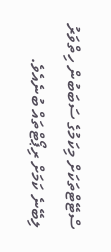ސްޓޭޓްތަކަށް މިކަމުގެ ސަބަބުން ހިތްވަރު ލިބޭނެ ކަމަށް ރިޕޯޓްތައް ބުނެއެވެ.